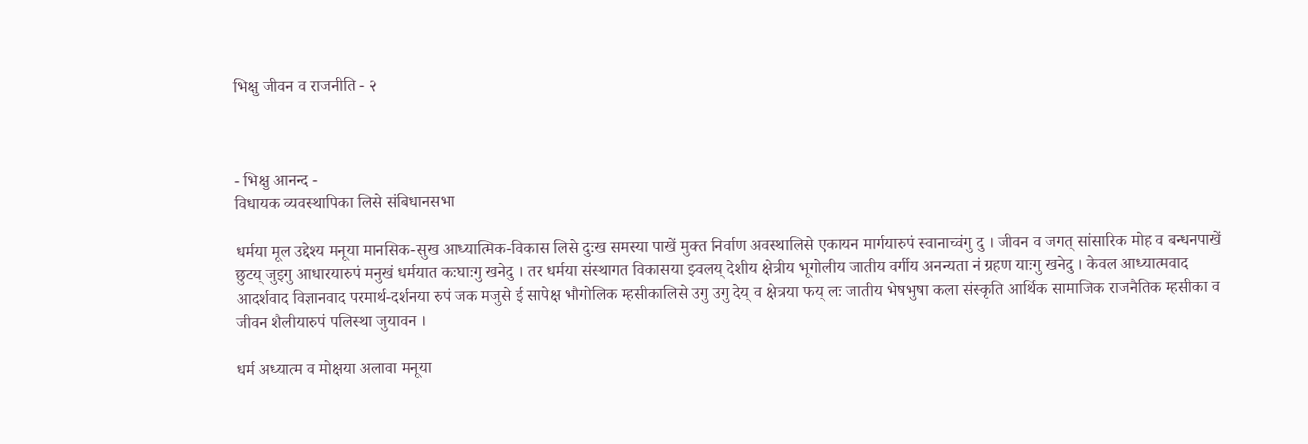भिक्षु जीवन व राजनीति - २



- भिक्षु आनन्द -
विधायक व्यवस्थापिका लिसे संबिधानसभा

धर्मया मूल उद्देश्य मनूया मानसिक-सुख आध्यात्मिक-विकास लिसे दुःख समस्या पाखें मुक्त निर्वाण अवस्थालिसे एकायन मार्गयारुपं स्वानाच्वंगु दु । जीवन व जगत् सांसारिक मोह व बन्धनपाखें छुटय् जुइगु आधारयारुपं मनुखं धर्मयात कःघाःगु खनेदु । तर धर्मया संस्थागत विकासया झ्वलय् देशीय क्षेत्रीय भूगोलीय जातीय वर्गीय अनन्यता नं ग्रहण याःगु खनेदु । केवल आध्यात्मवाद आदर्शवाद विज्ञानवाद परमार्थ-दर्शनया रुपं जक मजुसे ई सापेक्ष भौगोलिक म्हसीकालिसे उगु उगु देय् व क्षेत्रया फय् लः जातीय भेषभुषा कला संस्कृति आर्थिक सामाजिक राजनैतिक म्हसीका व जीवन शैलीयारुपं पलिस्था जुयावन ।

धर्म अध्यात्म व मोक्षया अलावा मनूया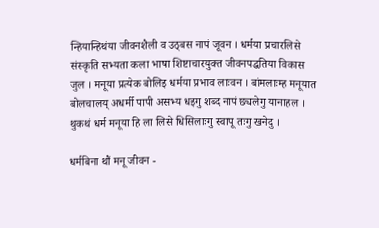न्हियान्हिथंया जीवनशैली व उठ्बस नापं जूवन । धर्मया प्रचारलिसे संस्कृति सभ्यता कला भाषा शिष्टाचारयुक्त जीवनपद्धतिया विकास जुल । मनूया प्रत्येक बोलिइ धर्मया प्रभाव लाःवन । बांमलाःम्ह मनूयात बोलचालय् अधर्मी पापी असभ्य धइगु शब्द नापं छ्यलेगु यानाहल । थुकथं धर्म मनूया हि ला लिसे धिसिलाःगु स्वापू तःगु खनेदु ।

धर्मबिना थौं मनू जीवन -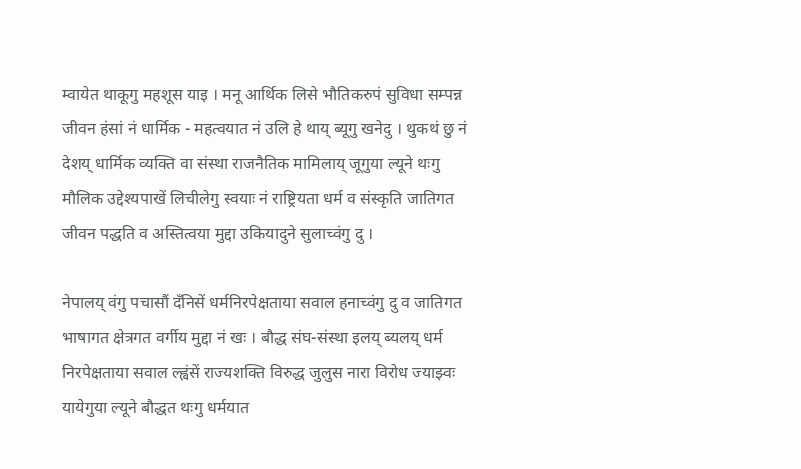म्वायेत थाकूगु महशूस याइ । मनू आर्थिक लिसे भौतिकरुपं सुविधा सम्पन्न जीवन हंसां नं धार्मिक - महत्वयात नं उलि हे थाय् ब्यूगु खनेदु । थुकथं छु नं देशय् धार्मिक व्यक्ति वा संस्था राजनैतिक मामिलाय् जूगुया ल्यूने थःगु मौलिक उद्देश्यपाखें लिचीलेगु स्वयाः नं राष्ट्रियता धर्म व संस्कृति जातिगत जीवन पद्धति व अस्तित्वया मुद्दा उकियादुने सुलाच्वंगु दु ।

नेपालय् वंगु पचासौं दँनिसें धर्मनिरपेक्षताया सवाल हनाच्वंगु दु व जातिगत भाषागत क्षेत्रगत वर्गीय मुद्दा नं खः । बौद्ध संघ-संस्था इलय् ब्यलय् धर्म निरपेक्षताया सवाल ल्ह्वंसें राज्यशक्ति विरुद्ध जुलुस नारा विरोध ज्याझ्वः यायेगुया ल्यूने बौद्धत थःगु धर्मयात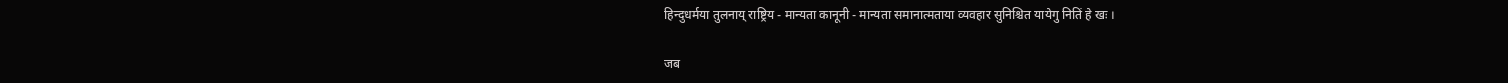हिन्दुधर्मया तुलनाय् राष्ट्रिय - मान्यता कानूनी - मान्यता समानात्मताया व्यवहार सुनिश्चित यायेगु नितिं हे खः ।

जब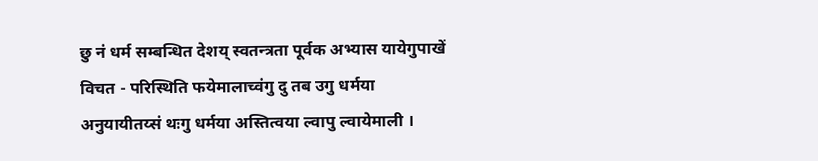छु नं धर्म सम्बन्धित देशय् स्वतन्त्रता पूर्वक अभ्यास यायेगुपाखें विचत - परिस्थिति फयेमालाच्वंगु दु तब उगु धर्मया अनुयायीतय्सं थःगु धर्मया अस्तित्वया ल्वापु ल्वायेमाली ।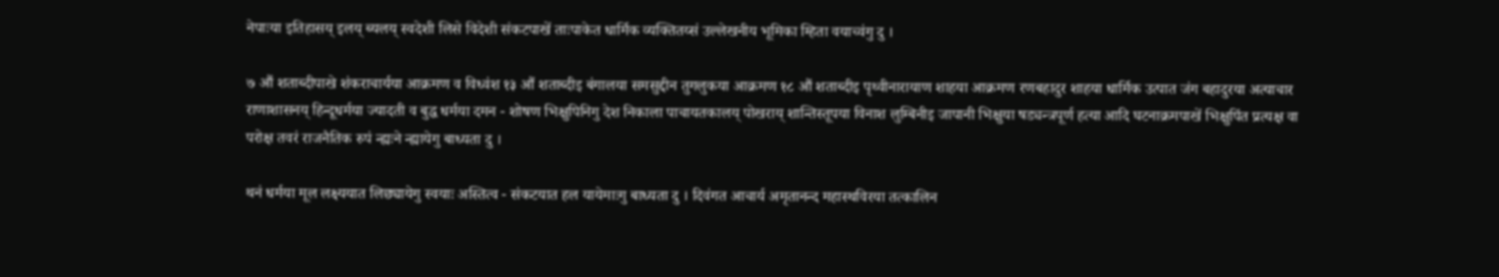नेपाःया इतिहासय् इलय् ब्यलय् स्वदेशी लिसे विदेशी संकटपाखें ताःपाकेत धार्मिक व्यक्तितय्सं उल्लेखनीय भूमिका म्हिता वयाच्वंगु दु ।

७ औं शताब्दीपाखे शंकराचार्यया आक्रमण व विध्वंश १३ औं शताब्दीइ बंगालया समसुद्दीन तुगलुकया आक्रमण १८ औं शताब्दीइ पृथ्वीनारायाण शाहया आक्रमण रणबहादुर शाहया धार्मिक उत्पात जंग बहादुरया अत्याचार राणाशासनय् हिन्दूधर्मया ज्यादती व बुद्ध धर्मया दमन - शोषण भिक्षुपिनिगु देश निकाला पाचायतकालय् पोखराय् शान्तिस्तूपया विनाश लुम्बिनीइ जापानी भिक्षुया षड्यन्त्रपूर्ण हत्या आदि घटनाक्रमपाखें भिक्षुपिंत प्रत्यक्ष वा परोक्ष तवरं राजनैतिक रुपं न्ह्यःने न्ह्यायेगु बाध्यता दु ।

थनं धर्मया मूल लक्ष्ययात लिछ्यायेगु स्वयाः अस्तित्व - संकटयात हल यायेमाःगु बाध्यता दु । दिवंगत आचार्य अमृतानन्द महास्थविरया तत्कालिन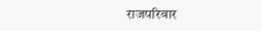राजपरिवार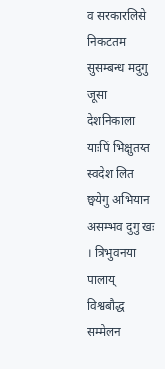व सरकारलिसे निकटतम सुसम्बन्ध मदुगु जूसा देशनिकाला याःपिं भिक्षुतय्त स्वदेश लित छ्वयेगु अभियान असम्भव दुगु खः । त्रिभुवनया पालाय् विश्वबौद्ध सम्मेलन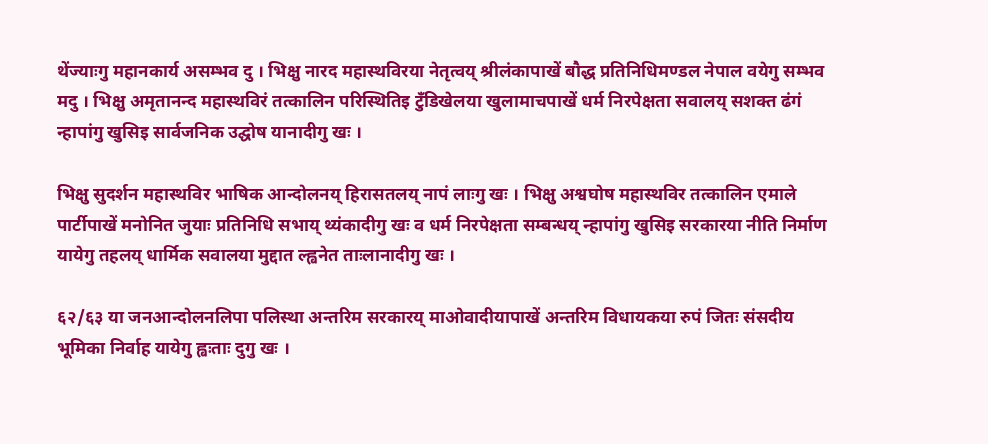थेंज्याःगु महानकार्य असम्भव दु । भिक्षु नारद महास्थविरया नेतृत्वय् श्रीलंकापाखें बौद्ध प्रतिनिधिमण्डल नेपाल वयेगु सम्भव मदु । भिक्षु अमृतानन्द महास्थविरं तत्कालिन परिस्थितिइ टुँडिखेलया खुलामाचपाखें धर्म निरपेक्षता सवालय् सशक्त ढंगं न्हापांगु खुसिइ सार्वजनिक उद्घोष यानादीगु खः ।

भिक्षु सुदर्शन महास्थविर भाषिक आन्दोलनय् हिरासतलय् नापं लाःगु खः । भिक्षु अश्वघोष महास्थविर तत्कालिन एमाले पार्टीपाखें मनोनित जुयाः प्रतिनिधि सभाय् थ्यंकादीगु खः व धर्म निरपेक्षता सम्बन्धय् न्हापांगु खुसिइ सरकारया नीति निर्माण यायेगु तहलय् धार्मिक सवालया मुद्दात ल्ह्वनेत ताःलानादीगु खः ।

६२/६३ या जनआन्दोलनलिपा पलिस्था अन्तरिम सरकारय् माओवादीयापाखें अन्तरिम विधायकया रुपं जितः संसदीय भूमिका निर्वाह यायेगु ह्वःताः दुगु खः ।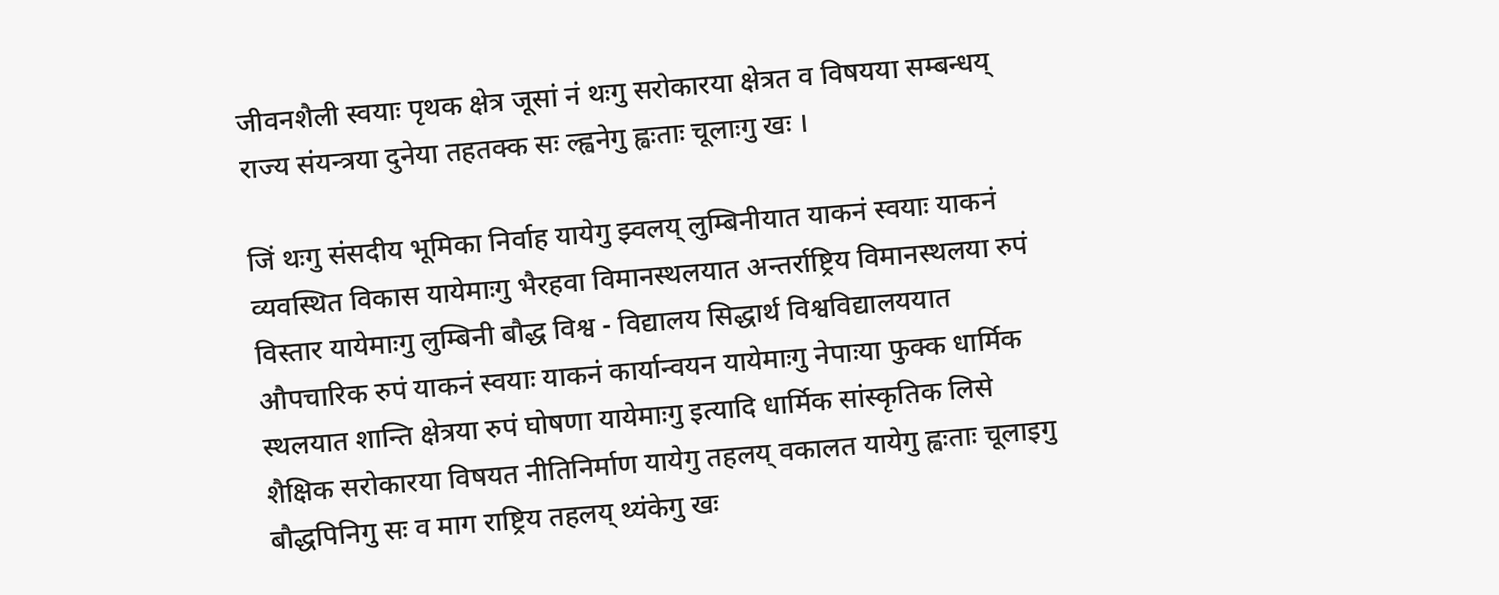जीवनशैली स्वयाः पृथक क्षेत्र जूसां नं थःगु सरोकारया क्षेत्रत व विषयया सम्बन्धय् राज्य संयन्त्रया दुनेया तहतक्क सः ल्ह्वनेगु ह्वःताः चूलाःगु खः ।

जिं थःगु संसदीय भूमिका निर्वाह यायेगु झ्वलय् लुम्बिनीयात याकनं स्वयाः याकनं व्यवस्थित विकास यायेमाःगु भैरहवा विमानस्थलयात अन्तर्राष्ट्रिय विमानस्थलया रुपं विस्तार यायेमाःगु लुम्बिनी बौद्ध विश्व - विद्यालय सिद्धार्थ विश्वविद्यालययात औपचारिक रुपं याकनं स्वयाः याकनं कार्यान्वयन यायेमाःगु नेपाःया फुक्क धार्मिक स्थलयात शान्ति क्षेत्रया रुपं घोषणा यायेमाःगु इत्यादि धार्मिक सांस्कृतिक लिसे शैक्षिक सरोकारया विषयत नीतिनिर्माण यायेगु तहलय् वकालत यायेगु ह्वःताः चूलाइगु बौद्धपिनिगु सः व माग राष्ट्रिय तहलय् थ्यंकेगु खः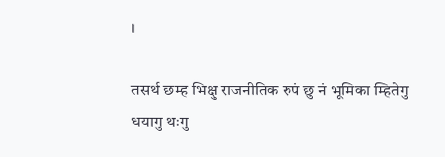।

तसर्थ छम्ह भिक्षु राजनीतिक रुपं छु नं भूमिका म्हितेगु धयागु थःगु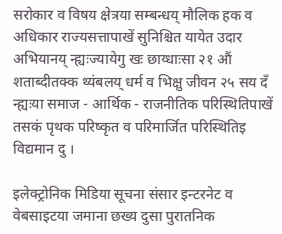सरोकार व विषय क्षेत्रया सम्बन्धय् मौलिक हक व अधिकार राज्यसत्तापाखें सुनिश्चित यायेत उदार अभियानय् न्ह्यःज्यायेगु खः छाय्धाःसा २१ औं शताब्दीतक्क थ्यंबलय् धर्म व भिक्षु जीवन २५ सय दँ न्ह्यःया समाज - आर्थिक - राजनीतिक परिस्थितिपाखें तसकं पृथक परिष्कृत व परिमार्जित परिस्थितिइ विद्यमान दु ।

इलेक्ट्रोनिक मिडिया सूचना संसार इन्टरनेट व वेबसाइटया जमाना छख्य दुसा पुरातनिक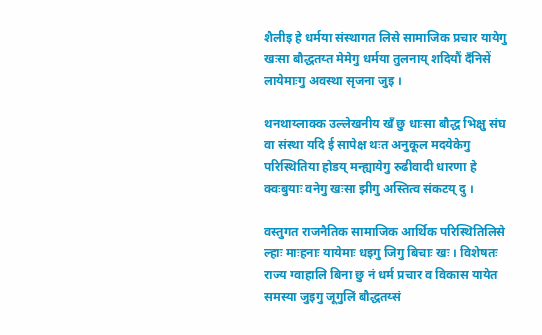शैलीइ हे धर्मया संस्थागत लिसे सामाजिक प्रचार यायेगु खःसा बौद्धतय्त मेमेगु धर्मया तुलनाय् शदियौं दँनिसें लायेमाःगु अवस्था सृजना जुइ ।

थनथाय्लाक्क उल्लेखनीय खँ छु धाःसा बौद्ध भिक्षु संघ वा संस्था यदि ई सापेक्ष थःत अनुकूल मदयेकेगु परिस्थितिया होडय् मन्ह्यायेगु रुढीवादी धारणा हे क्वःबुयाः वनेगु खःसा झीगु अस्तित्व संकटय् दु ।

वस्तुगत राजनैतिक सामाजिक आर्थिक परिस्थितिलिसे ल्हाः माःहनाः यायेमाः धइगु जिगु बिचाः खः । विशेषतः राज्य ग्वाहालि बिना छु नं धर्म प्रचार व विकास यायेत समस्या जुइगु जूगुलिं बौद्धतय्सं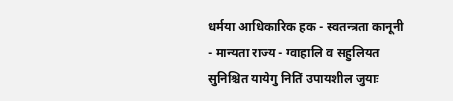धर्मया आधिकारिक हक - स्वतन्त्रता कानूनी - मान्यता राज्य - ग्वाहालि व सहुलियत सुनिश्चित यायेगु नितिं उपायशील जुयाः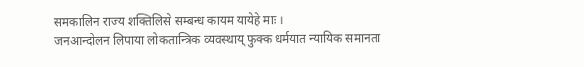समकालिन राज्य शक्तिलिसे सम्बन्ध कायम यायेहे माः ।
जनआन्दोलन लिपाया लोकतान्त्रिक व्यवस्थाय् फुक्क धर्मयात न्यायिक समानता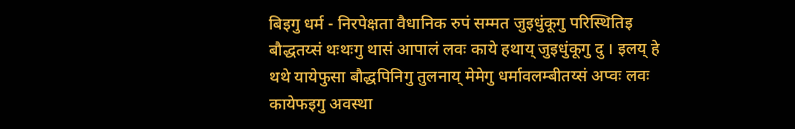बिइगु धर्म - निरपेक्षता वैधानिक रुपं सम्मत जुइधुंकूगु परिस्थितिइ बौद्धतय्सं थःथःगु थासं आपालं लवः काये हथाय् जुइधुंकूगु दु । इलय् हे थथे यायेफुसा बौद्धपिनिगु तुलनाय् मेमेगु धर्मावलम्बीतय्सं अप्वः लवः कायेफइगु अवस्था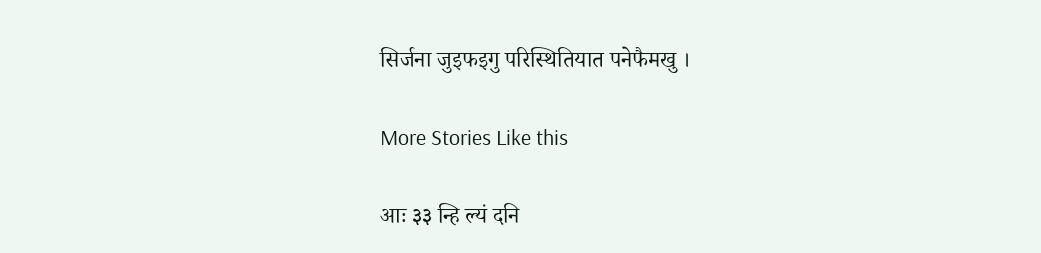सिर्जना जुइफइगु परिस्थितियात पनेफैमखु ।

More Stories Like this

आः ३३ न्हि ल्यं दनि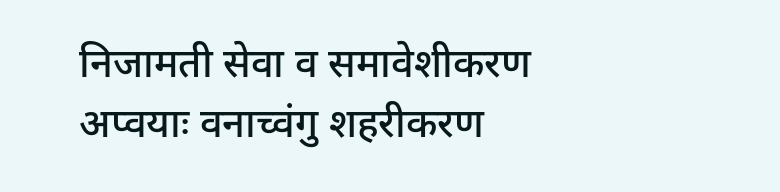निजामती सेवा व समावेशीकरण
अप्वयाः वनाच्वंगु शहरीकरण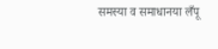समस्या व समाधानया लँपू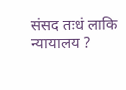संसद तःधं लाकि न्यायालय ?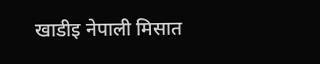खाडीइ नेपाली मिसात